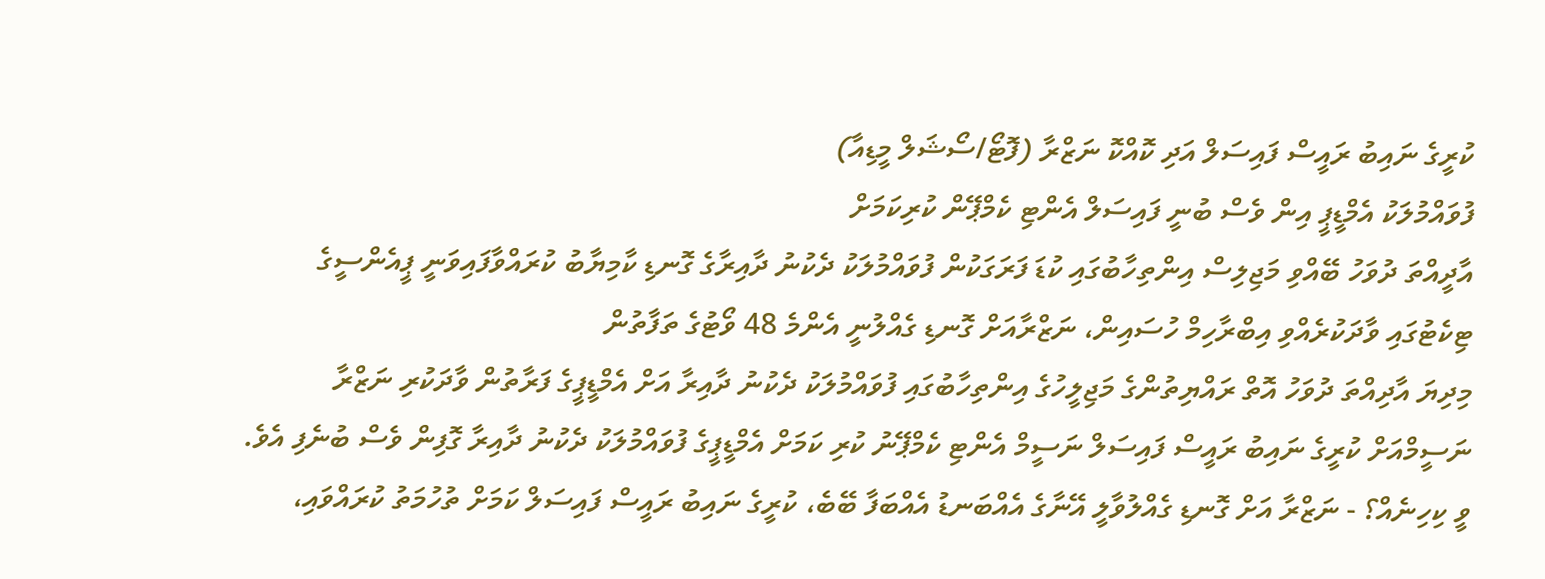ކުރީގެ ނައިބު ރައީސް ފައިސަލް އަދި ކޮއްކޮ ނަޒްރާ (ފޮޓޯ/ސޯޝަލް މީޑިއާ)
ފުވައްމުލަކު އެމްޑީޕީ އިން ވެސް ބުނީ ފައިސަލް އެންޓި ކެމްޕޭން ކުރިކަމަށް
އާދީއްތަ ދުވަހު ބޭއްވި މަޖިލިސް އިންތިހާބުގައި ކުޑަ ފަރަގަކުން ފުވައްމުލަކު ދެކުނު ދާއިރާގެ ގޮނޑި ކާމިޔާބު ކުރައްވާފައިވަނީ ޕީއެންސީގެ ޓިކެޓުގައި ވާދަކުރެއްވި އިބްރާހިމް ހުސައިން، ނަޒްރާއަށް ގޮނޑި ގެއްލުނީ އެންމެ 48 ވޯޓުގެ ތަފާތުން
މިދިޔަ އާދިއްތަ ދުވަހު އޮތް ރައްޔިތުންގެ މަޖިލީހުގެ އިންތިހާބުގައި ފުވައްމުލަކު ދެކުނު ދާއިރާ އަށް އެމްޑީޕީގެ ފަރާތުން ވާދަކުރި ނަޒްރާ ނަސީމްއަށް ކުރީގެ ނައިބު ރައީސް ފައިސަލް ނަސީމް އެންޓި ކެމްޕޭނު ކުރި ކަމަށް އެމްޑީޕީގެ ފުވައްމުލަކު ދެކުނު ދާއިރާ ގޮފިން ވެސް ބުނެފި އެވެ.
ވީ ކިހިނެއް؟ - ނަޒްރާ އަށް ގޮނޑި ގެއްލުވާލީ އޭނާގެ އެއްބަނޑު އެއްބަފާ ބޭބެ، ކުރީގެ ނައިބު ރައީސް ފައިސަލް ކަމަށް ތުހުމަތު ކުރައްވައި،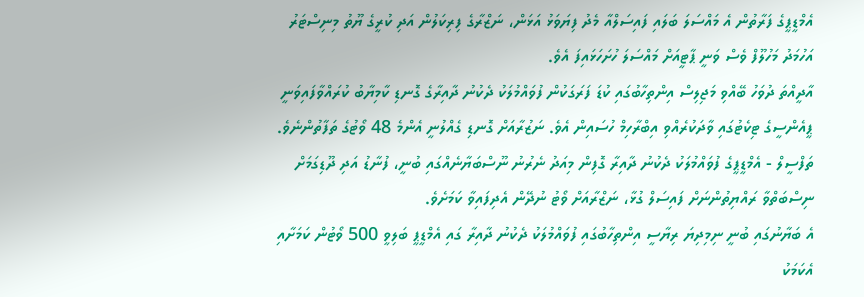އެމްޑީޕީގެ ފަރާތުން އެ މައްސަލަ ބަލައި ފައިސަލްއާ މެދު ފިޔަވަޅު އަޅަން، ނަޒްރާގެ ފިރިކަލުން އަދި ކުރީގެ ޔޫތު މިނިސްޓަރު އަހުމަދު މަހުލޫފް ވެސް ވަނީ ޕާޓީއަށް މައްސަލަ ހުށަހަޅައިފަ އެވެ.
އާދީއްތަ ދުވަހު ބޭއްވި މަޖިލިސް އިންތިހާބުގައި ކުޑަ ފަރަގަކުން ފުވައްމުލަކު ދެކުނު ދާއިރާގެ ގޮނޑި ކާމިޔާބު ކުރައްވާފައިވަނީ ޕީއެންސީގެ ޓިކެޓުގައި ވާދަކުރެއްވި އިބްރާހިމް ހުސައިން އެވެ. ނަޒުރާއަށް ގޮނޑި ގެއްލުނީ އެންމެ 48 ވޯޓުގެ ތަފާތުންނެވެ.
ތަފްސީލް - އެމްޑީޕީގެ ފުވައްމުލަކު ދެކުނު ދާއިރާ ގޮފިން މިއަދު ނެރުނު ނޫސްބަޔާނެއްގައި ބުނީ، ފުނާޑު އަދި ދޫޑިގަމަށް ނިސްބަތްވާ ރައްޔިތުންނަށް ފައިސަލް ގުޅާ، ނަޒްރާއަށް ވޯޓު ނުދޭން އެދިފައިވާ ކަމަށެވެ.
އެ ބަޔާނުގައި ބުނީ ނިމިދިޔަ ރިޔާސީ އިންތިހާބުގައި ފުވައްމުލަކު ދެކުނު ދާއިރާ ގައި އެމްޑީޕީ ބަލިވީ 500 ވޯޓުން ކަމަށާއި އެކަމަކު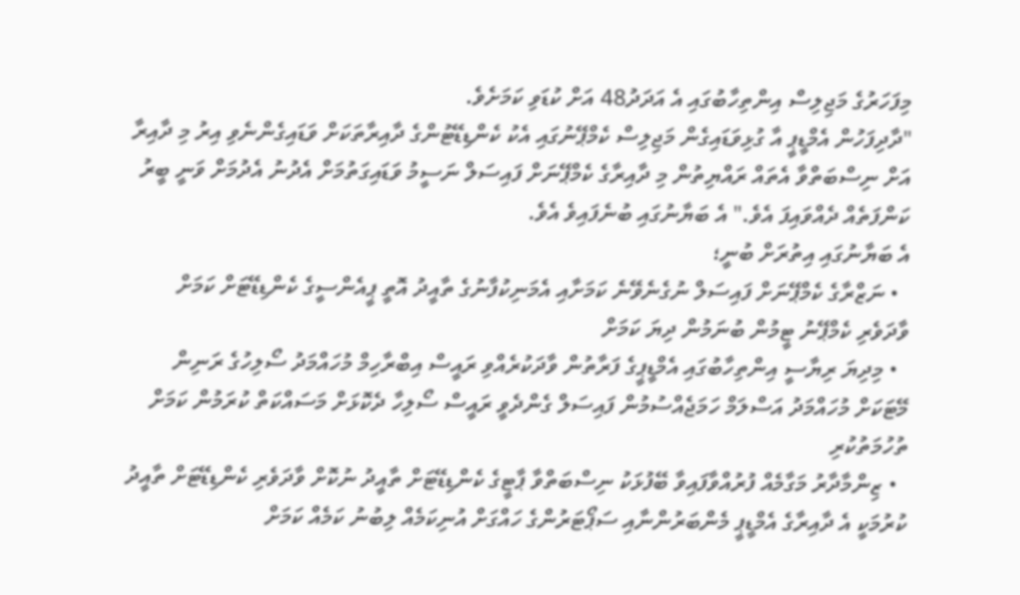މިފަހަރުގެ މަޖިލިސް އިންތިހާބުގައި އެ އަދަދު48 އަށް ކުޑަވި ކަމަށެވެ.
"ދާދިފަހުން އެމްޑީޕީ އާ ގުޅިވަޑައިގެން މަޖިލިސް ކެމްޕޭނުގައި އެކު ކެންޑިޑޭޓުންގެ ދާއިރާތަކަށް ވަޑައިގެންނެވި އިރު މި ދާއިރާ އަށް ނިސްބަތްވާ އެތައް ރައްޔިތުން މި ދާއިރާގެ ކެމްޕޭނަށް ފައިސަލް ނަސީމު ވަޑައިގަތުމަށް އެދުނު އެދުމަށް ވަނީ ބީރު ކަންފަތެއް ދެއްވައިފަ އެވެ." އެ ބަޔާނުގައި ބުނެފައިވެ އެވެ.
އެ ބަޔާނުގައި އިތުރަށް ބުނީ؛
  • ނަޒްރާގެ ކެމްޕޭނަށް ފައިސަލް ނުގެނެވޭނެ ކަމަށާއި އެމަނިކުފާނުގެ ތާއީދު އޮތީ ޕީއެންސީގެ ކެންޑިޑޭޓަށް ކަމަށް ވާދަވެރި ކެމްޕޭނު ޓީމުން ބުނަމުން ދިޔަ ކަމަށް
  • މިދިޔަ ރިޔާސީ އިންތިހާބުގައި އެމްޑީޕީގެ ފަރާތުން ވާދަކުރެއްވި ރައީސް އިބްރާހިމް މުހައްމަދު ސޯލިހުގެ ރަނިން މޭޓަކަށް މުހައްމަދު އަސްލަމް ހަމަޖެއްސުމުން ފައިސަލް ގެންދެވީ ރައީސް ސޯލިހާ ދެކޮޅަށް މަސައްކަތް ކުރަމުން ކަމަށް ތުހުމަތުކުރި
  • ޒިންމާދާރު މަގާމެއް ފުރުއްވާފައިވާ ބޭފުޅަކު ނިސްބަތްވާ ޕާޓީގެ ކެންޑިޑޭޓަށް ތާއީދު ނުކޮށް ވާދަވެރި ކެންޑިޑޭޓަށް ތާއީދު ކުރުމަކީ އެ ދާއިރާގެ އެމްޑީޕީ މެންބަރުންނާއި ސަޕޯޓަރުންގެ ހައްގަށް އުނިކަމެއް ލިބުނު ކަމެއް ކަމަށް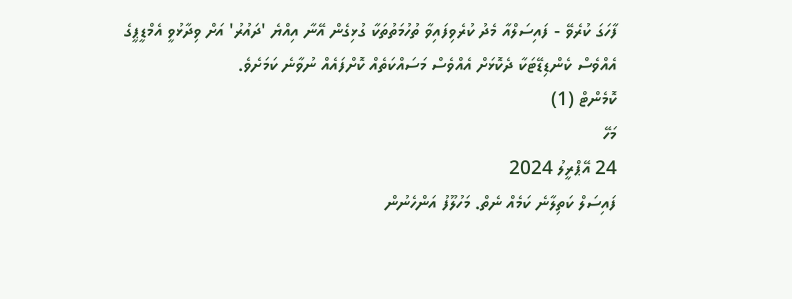ފާހަގަ ކުރެވޭ - ފައިސަލްއާ މެދު ކުރެވިފައިވާ ތުހުމަތުތަކާ ގުޅިގެން އޭނާ އިއްޔެ 'ދައުރު' އަށް ވިދާޅުވީ އެމްޑީޕީގެ އެއްވެސް ކެންޑިޑޭޓަކާ ދެކޮޅަށް އެއްވެސް މަސައްކަތެއް ކޮށްފައެއް ނުވާނެ ކަމަށެވެ.
ކޮމެންޓް (1)
މަހޭ
24 އޭޕްރީލު 2024
ފައިސަލް ކަތިލާނެ ކަމެއް ނެތް. މަހުލޫފު އަންހެނުން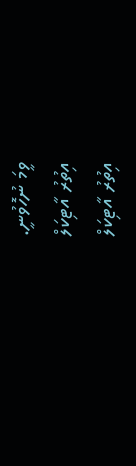ވީމަ ނުހޮވުނީ.
އިތުރު އާޓިކަލް
އިތުރު އާޓިކަލް